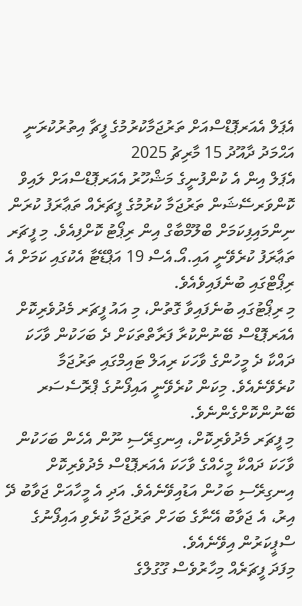އެޕަލް އެއަރޕޮޑްސްއަށް ތަރުޖަމާކުރުމުގެ ފީޗާ އިތުރުކުރަނީ
އަޙްމަދު ދާއޫދު 15 މާރިޗު 2025
އެޕަލް އިން އެ ކުންފުނީގެ މަޝްހޫރު އެއަރޕޮޑްސްއަށް ލައިވް ކޮންވަރސޭޝަން ތަރުޖަމާ ކުރުމުގެ ފީޗަރެއް ތަޢާރަފު ކުރަން ނިންމައިފިކަމަށް ބްލޫމްބާގް އިން ރިޕޯޓު ކޮށްފިއެވެ. މި ފީޗަރ ތަޢާރަފު ކުރެވޭނީ އައި.އޯ.އެސް 19 އަޕްޑޭޓާ އެކުގައި ކަމަށް އެ ރިޕޯޓްގައި ބުނެފައިވެއެވެ.
މި ރިޕޯޓުގައި ބުނެފައިވާ ގޮތުން، މި އައު ފީޗަރ މެދުވެރިކޮށް އެއަރޕޮޑްސް ބޭނުންކުރާ ފަރާތްތަކަށް ދެ ބަހަކުން ވާހަކަ ދައްކާ ދެ މީހުންގެ ވާހަކަ ރިއަލް ޓައިމްގައި ތަރުޖަމާ ކުރެވޭނެއެވެ. މިކަން ކުރެވޭނީ އައިފޯނުގެ ޕްރޮސެސަރ ބޭނުންކޮށްގެންނެވެ.
މި ފީޗަރ މެދުވެރިކޮށް، އިނގިރޭސި ނޫން އެހެން ބަހަކުން ވާހަކަ ދައްކާ މީހެއްގެ ވާހަކަ އެއަރޕޮޑްސް މެދުވެރިކޮށް އިނގިރޭސި ބަހުން އަޑުއިވޭނެއެވެ. އަދި އެ މީހާއަށް ޖަވާބު ދޭ އިރު، އެ ޖަވާބު އޭނާގެ ބަހަށް ތަރުޖަމާ ކުރެވި އައިފޯނުގެ ސްޕީކަރުން އިވޭނެއެވެ.
މިފަދަ ފީޗަރެއް މިހާރުވެސް ގޫގުލްގެ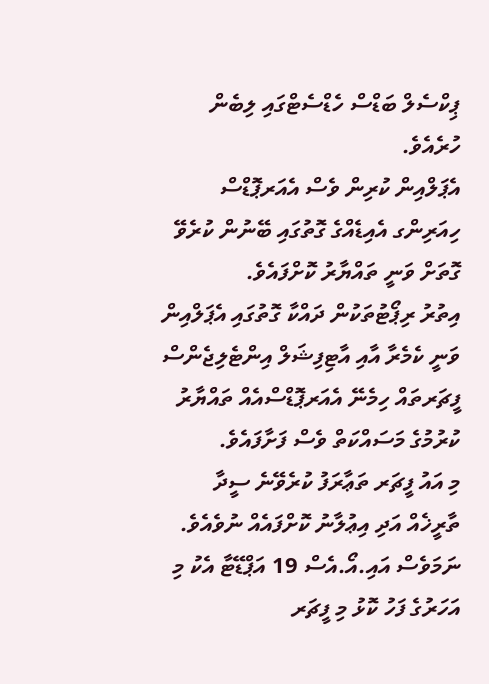ޕިކްސެލް ބަޑްސް ހެޑްސެޓްގައި ލިބެން ހުރެއެވެ.
އެޕަލްއިން ކުރިން ވެސް އެއަރޕޮޑްސް ހިއަރިންގ އެއިޑެއްގެ ގޮތުގައި ބޭނުން ކުރެވޭ ގޮތަށް ވަނީ ތައްޔާރު ކޮށްފައެވެ.
އިތުރު ރިޕޯޓުތަކުން ދައްކާ ގޮތުގައި އެޕަލްއިން ވަނީ ކެމެރާ އާއި އާޓިފިޝަލް އިންޓެލިޖެންސް ފީޗަރތައް ހިމެނޭ އެއަރޕޮޑްސްއެއް ތައްޔާރު ކުރުމުގެ މަސައްކަތް ވެސް ފަށާފައެވެ.
މި އައު ފީޗަރ ތަޢާރަފު ކުރެވޭނެ ސީދާ ތާރީޚެއް އަދި އިޢުލާނު ކޮށްފައެއް ނުވެއެވެ. ނަމަވެސް އައި.އޯ.އެސް 19 އަޕްޑޭޓާ އެކު މި އަހަރުގެ ފަހު ކޮޅު މި ފީޗަރ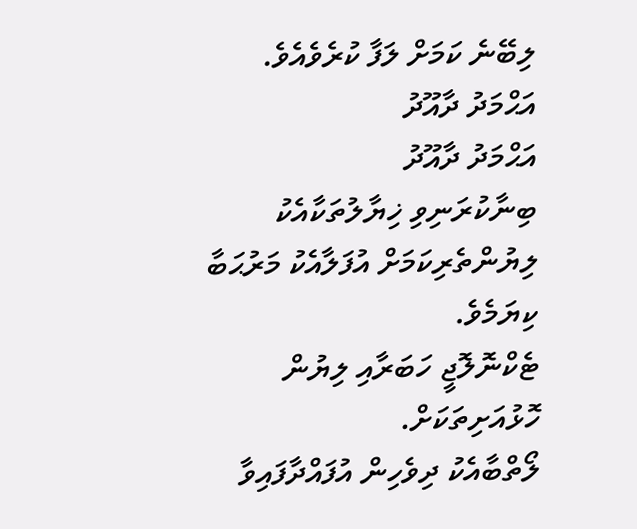ލިބޭނެ ކަމަށް ލަފާ ކުރެވެއެވެ.
އަޙްމަދު ދާއޫދު
އަޙްމަދު ދާއޫދު
ބިނާކުރަނިވި ޚިޔާލުތަކާއެކު ލިޔުންތެރިކަމަށް އުފަލާއެކު މަރުޙަބާ ކިޔަމެވެ.
ޓެކްނޮލޮޖީ ހަބަރާއި ލިޔުން ހޮޅުއަށިތަކަށް.
ލޯތްބާއެކު ދިވެހިން އުފައްދާފައިވާ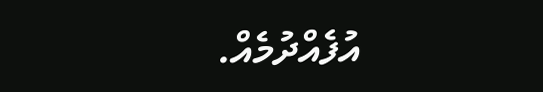އުފެއްދުމެއް.